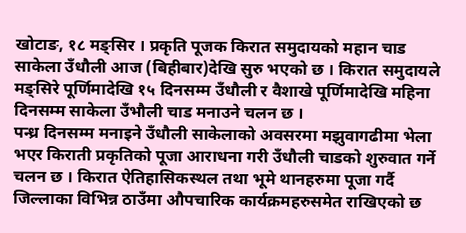खोटाङ, १८ मङ्सिर । प्रकृति पूजक किरात समुदायको महान चाड साकेला उँधौली आज (बिहीबार)देखि सुरु भएको छ । किरात समुदायले मङ्सिरे पूर्णिमादेखि १५ दिनसम्म उँधौली र वैशाखे पूर्णिमादेखि महिना दिनसम्म साकेला उँभौली चाड मनाउने चलन छ ।
पन्ध्र दिनसम्म मनाइने उँधौली साकेलाको अवसरमा मझुवागढीमा भेला भएर किराती प्रकृतिको पूजा आराधना गरी उँधौली चाडको शुरुवात गर्ने चलन छ । किरात ऐतिहासिकस्थल तथा भूमे थानहरुमा पूजा गर्दै जिल्लाका विभिन्न ठाउँमा औपचारिक कार्यक्रमहरुसमेत राखिएको छ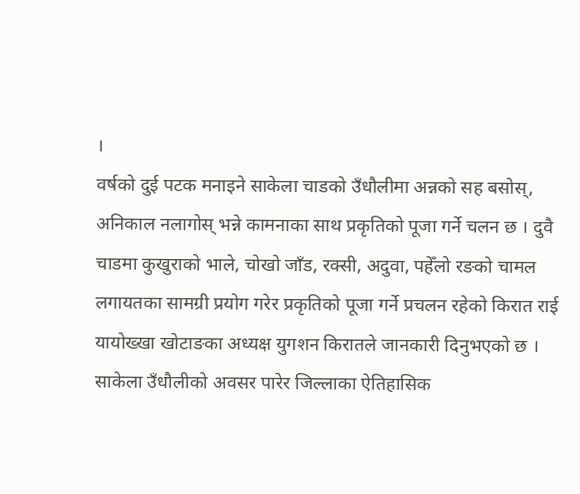।
वर्षको दुई पटक मनाइने साकेला चाडको उँधौलीमा अन्नको सह बसोस्, अनिकाल नलागोस् भन्ने कामनाका साथ प्रकृतिको पूजा गर्ने चलन छ । दुवै चाडमा कुखुराको भाले, चोखो जाँड, रक्सी, अदुवा, पहेँलो रङको चामल लगायतका सामग्री प्रयोग गरेर प्रकृतिको पूजा गर्ने प्रचलन रहेको किरात राई यायोख्खा खोटाङका अध्यक्ष युगशन किरातले जानकारी दिनुभएको छ ।
साकेला उँधौलीको अवसर पारेर जिल्लाका ऐतिहासिक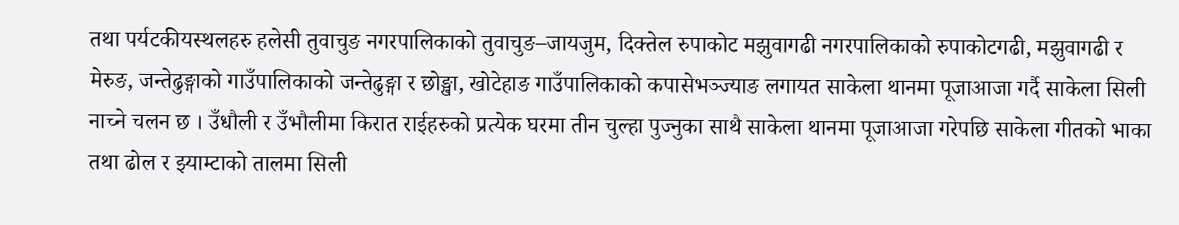तथा पर्यटकीयस्थलहरु हलेसी तुवाचुङ नगरपालिकाको तुवाचुङ–जायजुम, दिक्तेल रुपाकोट मझुवागढी नगरपालिकाको रुपाकोटगढी, मझुवागढी र मेरुङ, जन्तेढुङ्गाको गाउँपालिकाको जन्तेढुङ्गा र छोङ्खा, खोटेहाङ गाउँपालिकाको कपासेभञ्ज्याङ लगायत साकेला थानमा पूजाआजा गर्दै साकेला सिली नाच्ने चलन छ । उँधौली र उँभौलीमा किरात राईहरुको प्रत्येक घरमा तीन चुल्हा पुज्नुका साथै साकेला थानमा पूजाआजा गरेपछि साकेला गीतको भाका तथा ढोल र झ्याम्टाको तालमा सिली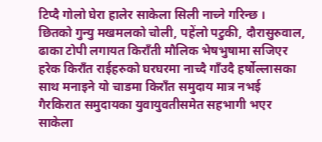टिप्दै गोलो घेरा हालेर साकेला सिली नाच्ने गरिन्छ ।
छितको गुन्यु मखमलको चोली, पहेंलो पटुकी, दौरासुरुवाल, ढाका टोपी लगायत किराँती मौलिक भेषभुषामा सजिएर हरेक किराँत राईहरुको घरघरमा नाच्दै गाँउदै हर्षोल्लासका साथ मनाइने यो चाडमा किराँत समुदाय मात्र नभई गैरकिरात समुदायका युवायुवतीसमेत सहभागी भएर साकेला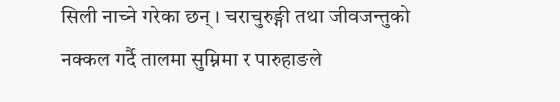सिली नाच्ने गरेका छन् । चराचुरुङ्गी तथा जीवजन्तुको नक्कल गर्दै तालमा सुम्निमा र पारुहाङले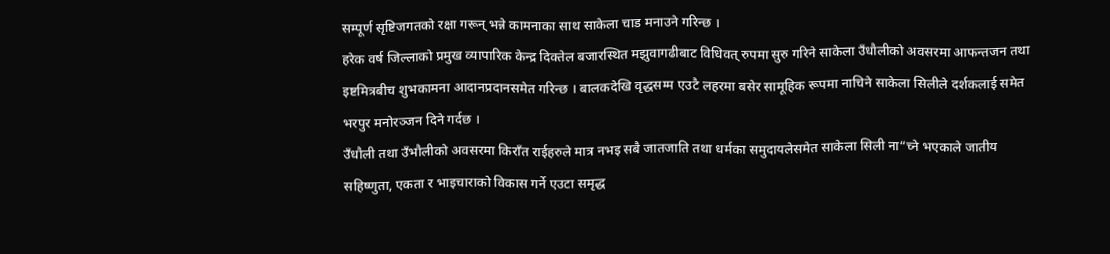सम्पूर्ण सृष्टिजगतको रक्षा गरून् भन्ने कामनाका साथ साकेला चाड मनाउने गरिन्छ ।
हरेक वर्ष जिल्लाको प्रमुख व्यापारिक केन्द्र दिक्तेल बजारस्थित मझुवागढीबाट विधिवत् रुपमा सुरु गरिने साकेला उँधौलीको अवसरमा आफन्तजन तथा इष्टमित्रबीच शुभकामना आदानप्रदानसमेत गरिन्छ । बालकदेखि वृद्धसम्म एउटै लहरमा बसेर सामूहिक रूपमा नाचिने साकेला सिलीले दर्शकलाई समेत भरपुर मनोरञ्जन दिने गर्दछ ।
उँधौली तथा उँभौलीको अवसरमा किराँत राईहरुले मात्र नभइ सबै जातजाति तथा धर्मका समुदायलेसमेत साकेला सिली ना“च्ने भएकाले जातीय सहिष्णुता, एकता र भाइचाराको विकास गर्ने एउटा समृद्ध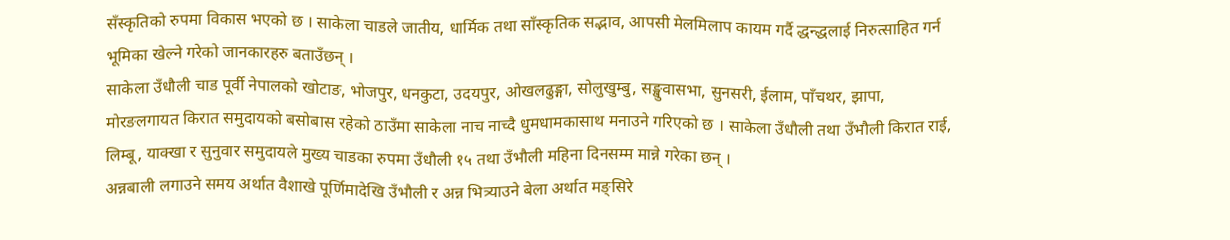सँस्कृतिको रुपमा विकास भएको छ । साकेला चाडले जातीय, धार्मिक तथा साँस्कृतिक सद्भाव, आपसी मेलमिलाप कायम गर्दै द्धन्द्धलाई निरुत्साहित गर्न भूमिका खेल्ने गरेको जानकारहरु बताउँछन् ।
साकेला उँधौली चाड पूर्वी नेपालको खोटाङ, भोजपुर, धनकुटा, उदयपुर, ओखलढुङ्गा, सोलुखुम्बु, सङ्खुवासभा, सुनसरी, ईलाम, पाँचथर, झापा, मोरङलगायत किरात समुदायको बसोबास रहेको ठाउँमा साकेला नाच नाच्दै धुमधामकासाथ मनाउने गरिएको छ । साकेला उँधौली तथा उँभौली किरात राई, लिम्बू, याक्खा र सुनुवार समुदायले मुख्य चाडका रुपमा उँधौली १५ तथा उँभौली महिना दिनसम्म मान्ने गरेका छन् ।
अन्नबाली लगाउने समय अर्थात वैशाखे पूर्णिमादेखि उँभौली र अन्न भित्र्याउने बेला अर्थात मङ्सिरे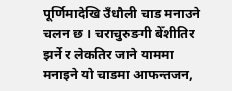पूर्णिमादेखि उँधौली चाड मनाउने चलन छ । चराचुरुङगी बेँशीतिर झर्ने र लेकतिर जाने याममा मनाइने यो चाडमा आफन्तजन,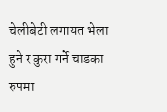चेलीबेटी लगायत भेला हुने र कुरा गर्ने चाडका रुपमा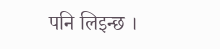पनि लिइन्छ ।